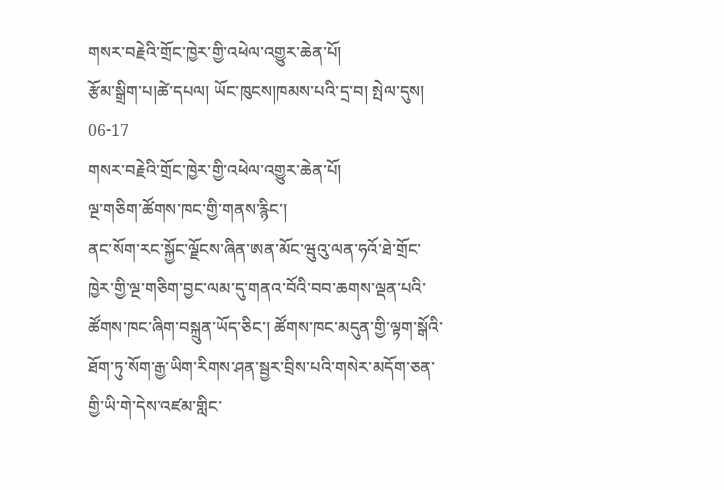གསར་བརྗེའི་གྲོང་ཁྱེར་གྱི་འཕེལ་འགྱུར་ཆེན་པོ།
རྩོམ་སྒྲིག་པ།ཚེ་དཔལ། ཡོང་ཁུངས།ཁམས་པའི་དྲ་བ། སྤེལ་དུས། 06-17
གསར་བརྗེའི་གྲོང་ཁྱེར་གྱི་འཕེལ་འགྱུར་ཆེན་པོ།
ལྔ་གཅིག་ཚོགས་ཁང་གྱི་གནས་རྙིང་།
ནང་སོག་རང་སྐྱོང་ལྗོངས་ཞིན་ཨན་མོང་ཝུའུ་ལན་ཧའོ་ཐེ་གྲོང་ཁྱེར་གྱི་ལྔ་གཅིག་བྱང་ལམ་དུ་གནའ་བོའི་བབ་ཆགས་ལྡན་པའི་ཚོགས་ཁང་ཞིག་བསྐྲུན་ཡོད་ཅིང་། ཚོགས་ཁང་མདུན་གྱི་ལྟག་སྒོའི་ཐོག་ཏུ་སོག་རྒྱ་ཡིག་རིགས་ཤན་སྦྱར་བྲིས་པའི་གསེར་མདོག་ཅན་གྱི་ཡི་གེ་དེས་འཛམ་གླིང་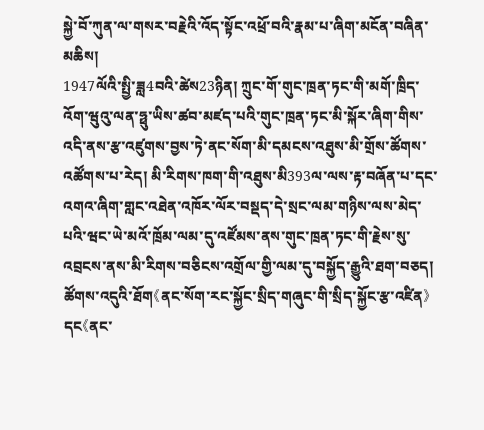སྐྱེ་བོ་ཀུན་ལ་གསར་བརྗེའི་འོད་སྟོང་འཕྲོ་བའི་རྣམ་པ་ཞིག་མངོན་བཞིན་མཆིས།
1947ལོའི་སྤྱི་ཟླ4བའི་ཚེས23ཉིན། ཀྲུང་གོ་གུང་ཁྲན་ཏང་གི་མགོ་ཁྲིད་འོག་ཝུའུ་ལན་ཧྥུ་ཡིས་ཚབ་མཛད་པའི་གུང་ཁྲན་ཏང་མི་སྐོར་ཞིག་གིས་འདི་ནས་རྩ་འཛུགས་བྱས་ཏེ་ནང་སོག་མི་དམངས་འཐུས་མི་གྲོས་ཚོགས་འཚོགས་པ་རེད། མི་རིགས་ཁག་གི་འཐུས་མི393ལ་ལས་རྟ་བཞོན་པ་དང་འགའ་ཞིག་གླང་འཐེན་འཁོར་ལོར་བསྡད་དེ་སྲང་ལམ་གཉིས་ལས་མེད་པའི་ཝང་ཡེ་མའོ་ཁྲོམ་ལམ་དུ་འཛོམས་ནས་གུང་ཁྲན་ཏང་གི་རྗེས་སུ་འབྲངས་ནས་མི་རིགས་བཅིངས་འགྲོལ་གྱི་ལམ་དུ་བསྐྱོད་རྒྱུའི་ཐག་བཅད། ཚོགས་འདུའི་ཐོག《ནང་སོག་རང་སྐྱོང་སྲིད་གཞུང་གི་སྲིད་སྐྱོང་རྩ་འཛིན》དང《ནང་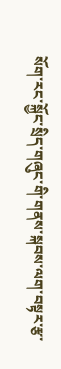སོག་རང་སྐྱོང་སྲིད་གཞུང་གི་གནས་སྐབས་ལག་བསྟར་རྩ་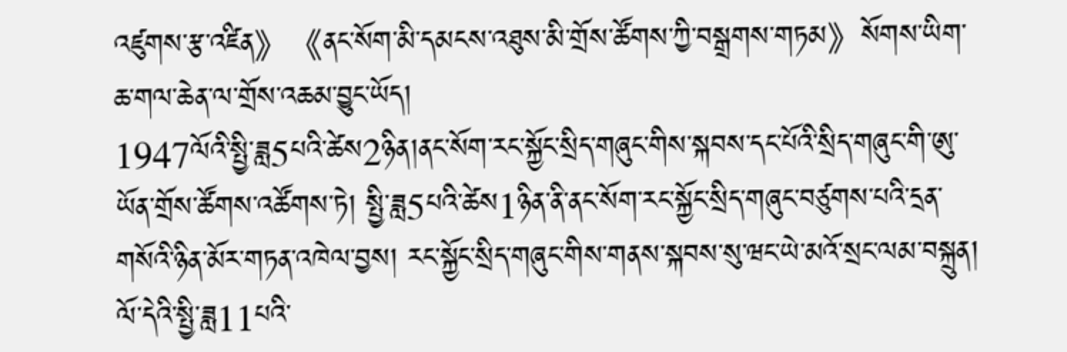འཛུགས་རྩ་འཛིན》《ནང་སོག་མི་དམངས་འཐུས་མི་གྲོས་ཚོགས་ཀྱི་བསྒྲགས་གཏམ》སོགས་ཡིག་ཆ་གལ་ཆེན་ལ་གྲོས་འཆམ་བྱུང་ཡོད།
1947ལོའི་སྤྱི་ཟླ5པའི་ཚེས2ཉིན།ནང་སོག་རང་སྐྱོང་སྲིད་གཞུང་གིས་སྐབས་དང་པོའི་སྲིད་གཞུང་གི་ཨུ་ཡོན་གྲོས་ཚོགས་འཚོགས་ཏེ། སྤྱི་ཟླ5པའི་ཚེས1ཉིན་ནི་ནང་སོག་རང་སྐྱོང་སྲིད་གཞུང་བཙུགས་པའི་དྲན་གསོའི་ཉིན་མོར་གཏན་འཁེལ་བྱས། རང་སྐྱོང་སྲིད་གཞུང་གིས་གནས་སྐབས་སུ་ཝང་ཡེ་མའོ་སྲང་ལམ་བསྐྲུན། ལོ་དེའི་སྤྱི་ཟླ11པའི་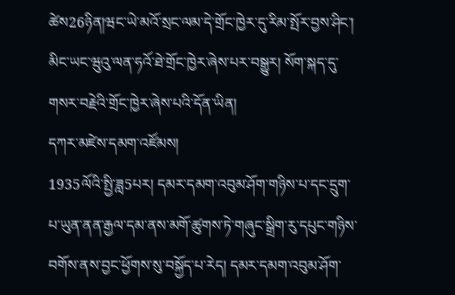ཚེས26ཉིན།ཝང་ཡེ་མའོ་སྲང་ལམ་དེ་གྲོང་ཁྱེར་དུ་རིམ་སྤོར་བྱས་ཤིང་། མིང་ཡང་ཝུའུ་ལན་ཧའོ་ཐེ་གྲོང་ཁྱེར་ཞེས་པར་བསྒྱུར། སོག་སྐད་དུ་གསར་བརྗེའི་གྲོང་ཁྱེར་ཞེས་པའི་དོན་ཡིན།
དཀར་མཛེས་དམག་འཛོམས།
1935ལོའི་སྤྱི་ཟླ5པར། དམར་དམག་འབུམ་ཤོག་གཉིས་པ་དང་དྲུག་པ་ཡུན་ནན་རྒྱལ་དམ་ནས་མགོ་ཚུགས་ཏེ་གཞུང་སྒྲིག་རུ་དཔུང་གཉིས་བགོས་ནས་བྱང་ཕྱོགས་སུ་བསྐྱོད་པ་རེད། དམར་དམག་འབུམ་ཤོག་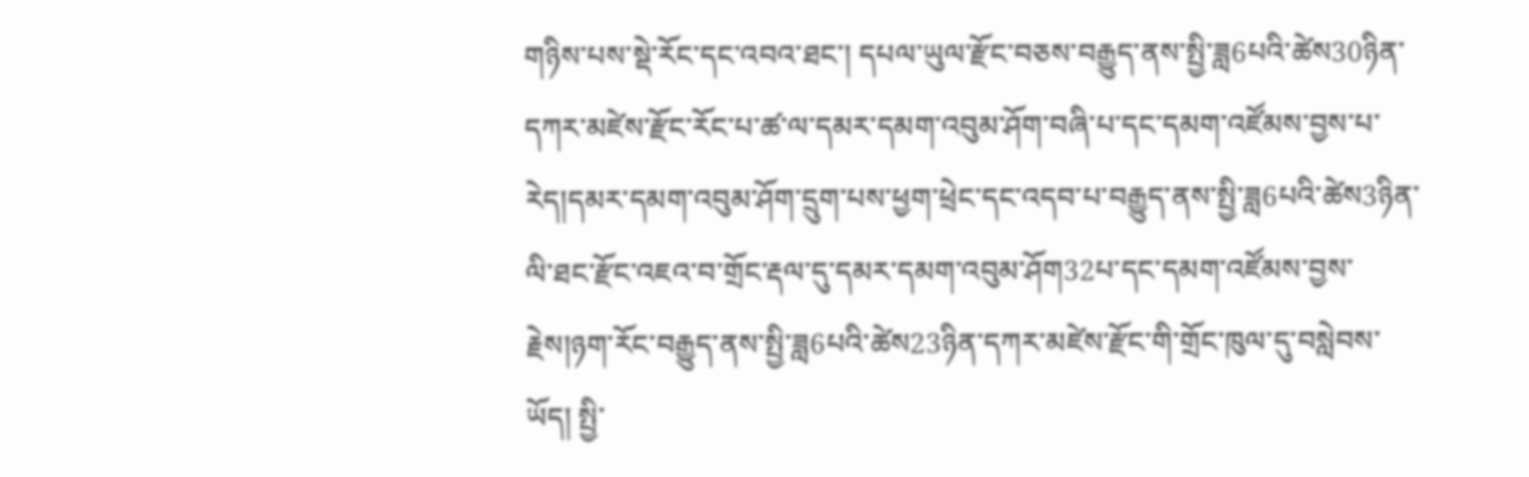གཉིས་པས་སྡེ་རོང་དང་འབའ་ཐང་། དཔལ་ཡུལ་རྫོང་བཅས་བརྒྱུད་ནས་སྤྱི་ཟླ6པའི་ཚེས30ཉིན་དཀར་མཛེས་རྫོང་རོང་པ་ཚ་ལ་དམར་དམག་འབུམ་ཤོག་བཞི་པ་དང་དམག་འཛོམས་བྱས་པ་རེད།དམར་དམག་འབུམ་ཤོག་དྲུག་པས་ཕྱག་ཕྲེང་དང་འདབ་པ་བརྒྱུད་ནས་སྤྱི་ཟླ6པའི་ཚེས3ཉིན་ལི་ཐང་རྫོང་འཇའ་བ་གྲོང་རྡལ་དུ་དམར་དམག་འབུམ་ཤོག32པ་དང་དམག་འཛོམས་བྱས་རྗེས།ཉག་རོང་བརྒྱུད་ནས་སྤྱི་ཟླ6པའི་ཚེས23ཉིན་དཀར་མཛེས་རྫོང་གི་གྲོང་ཁུལ་དུ་བསླེབས་ཡོད། སྤྱི་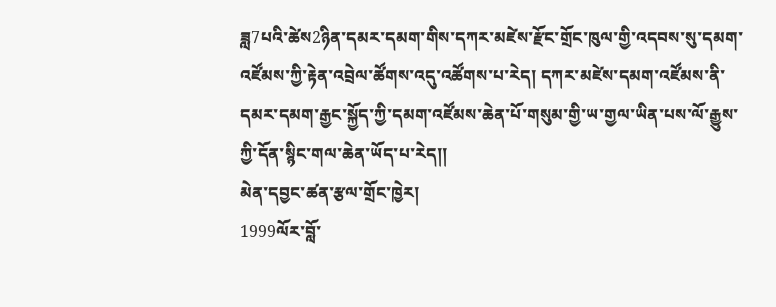ཟླ7པའི་ཚེས2ཉིན་དམར་དམག་གིས་དཀར་མཛེས་རྫོང་གྲོང་ཁུལ་གྱི་འདབས་སུ་དམག་འཛོམས་ཀྱི་རྟེན་འབྲེལ་ཚོགས་འདུ་འཚོགས་པ་རེད། དཀར་མཛེས་དམག་འཛོམས་ནི་དམར་དམག་རྒྱང་སྐྱོད་ཀྱི་དམག་འཛོམས་ཆེན་པོ་གསུམ་གྱི་ཡ་གྱལ་ཡིན་པས་ལོ་རྒྱུས་ཀྱི་དོན་སྙིང་གལ་ཆེན་ཡོད་པ་རེད།།
མེན་དབྱང་ཚན་རྩལ་གྲོང་ཁྱེར།
1999ལོར་བློ་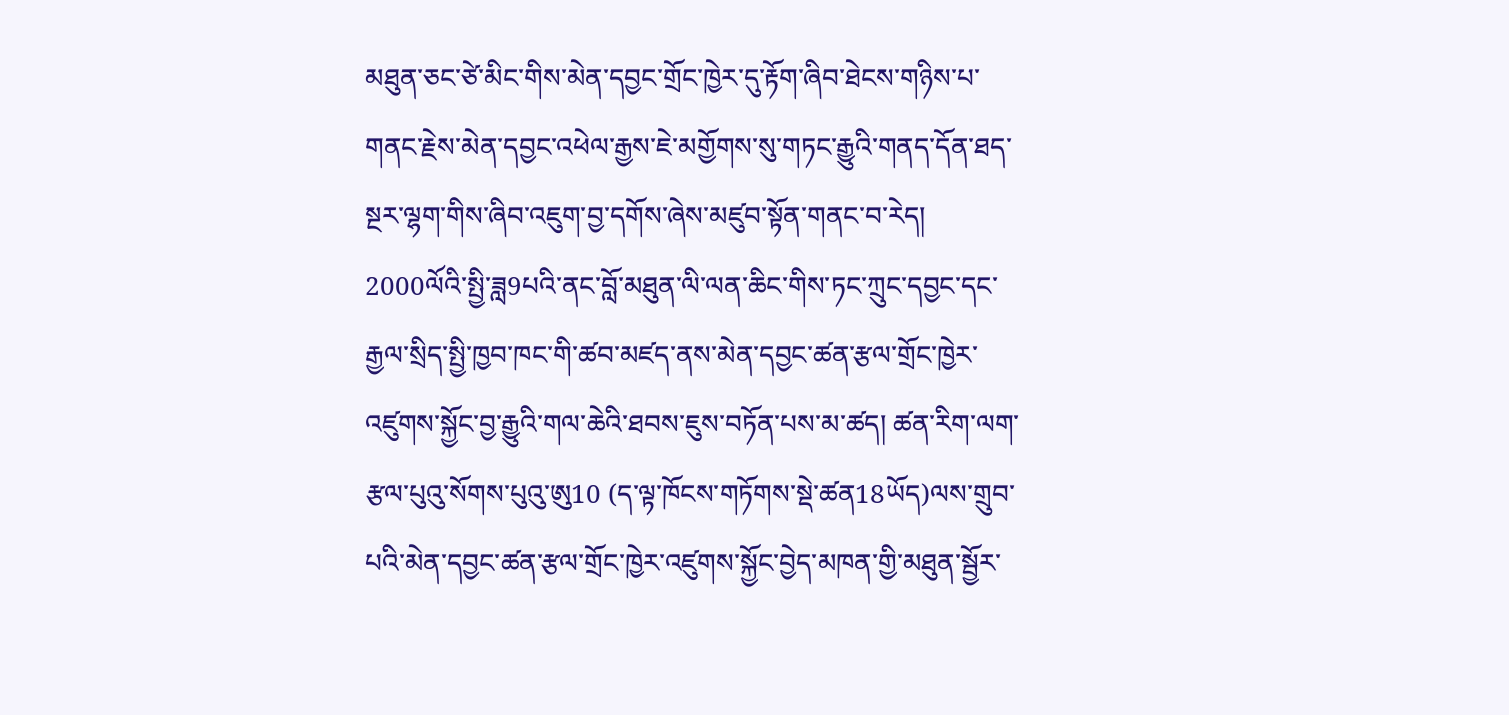མཐུན་ཅང་ཙེ་མིང་གིས་མེན་དབྱང་གྲོང་ཁྱེར་དུ་རྟོག་ཞིབ་ཐེངས་གཉིས་པ་གནང་རྗེས་མེན་དབྱང་འཕེལ་རྒྱས་ཇེ་མགྱོགས་སུ་གཏང་རྒྱུའི་གནད་དོན་ཐད་སྔར་ལྷག་གིས་ཞིབ་འཇུག་བྱ་དགོས་ཞེས་མཛུབ་སྟོན་གནང་བ་རེད། 2000ལོའི་སྤྱི་ཟླ9པའི་ནང་བློ་མཐུན་ལི་ལན་ཆིང་གིས་ཏང་ཀྲུང་དབྱང་དང་རྒྱལ་སྲིད་སྤྱི་ཁྱབ་ཁང་གི་ཚབ་མཛད་ནས་མེན་དབྱང་ཚན་རྩལ་གྲོང་ཁྱེར་འཛུགས་སྐྱོང་བྱ་རྒྱུའི་གལ་ཆེའི་ཐབས་ཇུས་བཏོན་པས་མ་ཚད། ཚན་རིག་ལག་རྩལ་པུའུ་སོགས་པུའུ་ཨུ10 (ད་ལྟ་ཁོངས་གཏོགས་སྡེ་ཚན18ཡོད)ལས་གྲུབ་པའི་མེན་དབྱང་ཚན་རྩལ་གྲོང་ཁྱེར་འཛུགས་སྐྱོང་བྱེད་མཁན་གྱི་མཐུན་སྦྱོར་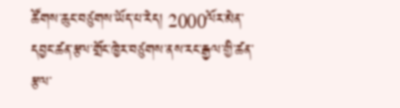ཚོགས་ཆུང་བཙུགས་ཡོད་པ་རེད། 2000ལོར་མེན་དབྱང་ཚན་རྩལ་གྲོང་ཁྱེར་བཙུགས་ནས་རང་རྒྱལ་གྱི་ཚན་རྩལ་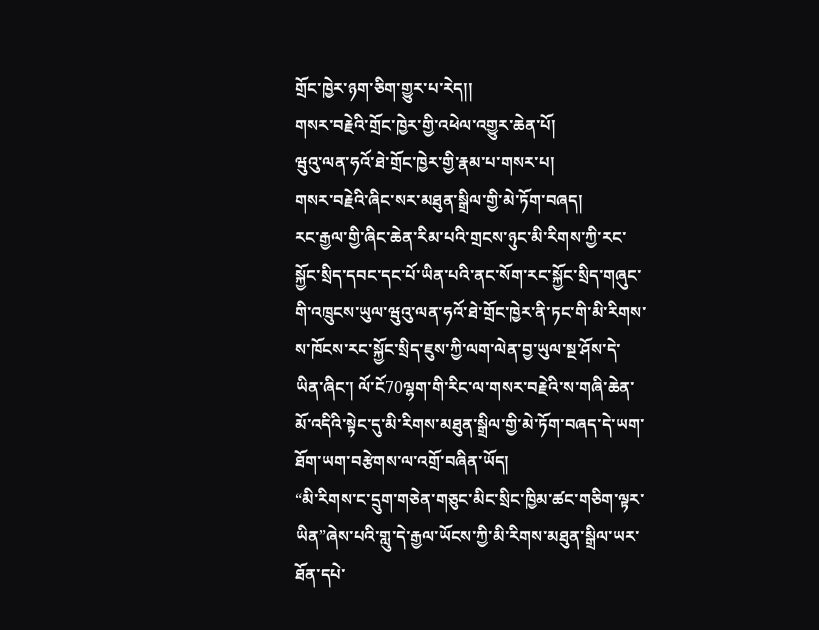གྲོང་ཁྱེར་ཉག་ཅིག་གྱུར་པ་རེད།།
གསར་བརྗེའི་གྲོང་ཁྱེར་གྱི་འཕེལ་འགྱུར་ཆེན་པོ།
ཝུའུ་ལན་ཧའོ་ཐེ་གྲོང་ཁྱེར་གྱི་རྣམ་པ་གསར་པ།
གསར་བརྗེའི་ཞིང་སར་མཐུན་སྒྲིལ་གྱི་མེ་ཏོག་བཞད།
རང་རྒྱལ་གྱི་ཞིང་ཆེན་རིམ་པའི་གྲངས་ཉུང་མི་རིགས་ཀྱི་རང་སྐྱོང་སྲིད་དབང་དང་པོ་ཡིན་པའི་ནང་སོག་རང་སྐྱོང་སྲིད་གཞུང་གི་འཁྲུངས་ཡུལ་ཝུའུ་ལན་ཧའོ་ཐེ་གྲོང་ཁྱེར་ནི་ཏང་གི་མི་རིགས་ས་ཁོངས་རང་སྐྱོང་སྲིད་ཇུས་ཀྱི་ལག་ལེན་བྱ་ཡུལ་སྔ་ཤོས་དེ་ཡིན་ཞིང་། ལོ་ངོ70ལྷག་གི་རིང་ལ་གསར་བརྗེའི་ས་གཞི་ཆེན་མོ་འདིའི་སྟེང་དུ་མི་རིགས་མཐུན་སྒྲིལ་གྱི་མེ་ཏོག་བཞད་དེ་ཡག་ཐོག་ཡག་བརྩེགས་ལ་འགྲོ་བཞིན་ཡོད།
“མི་རིགས་ང་དྲུག་གཅེན་གཅུང་མིང་སྲིང་ཁྱིམ་ཚང་གཅིག་ལྟར་ཡིན”ཞེས་པའི་གླུ་དེ་རྒྱལ་ཡོངས་ཀྱི་མི་རིགས་མཐུན་སྒྲིལ་ཡར་ཐོན་དཔེ་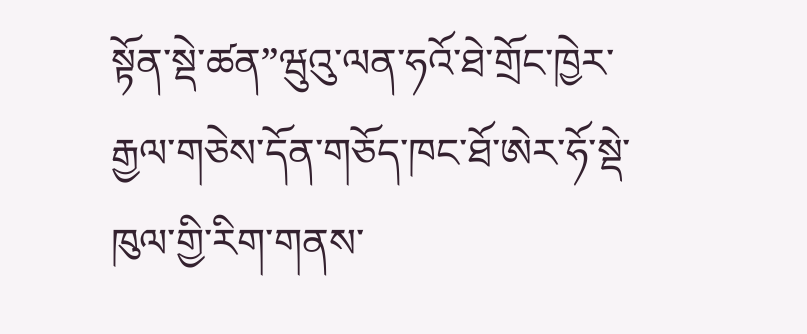སྟོན་སྡེ་ཚན”ཝུའུ་ལན་ཧའོ་ཐེ་གྲོང་ཁྱེར་རྒྱལ་གཅེས་དོན་གཅོད་ཁང་ཐོ་ཨེར་ཧོ་སྡེ་ཁུལ་གྱི་རིག་གནས་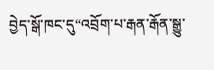བྱེད་སྒོ་ཁང་དུ“འབྲོག་པ་རྒན་རྒོན་སྒྱུ་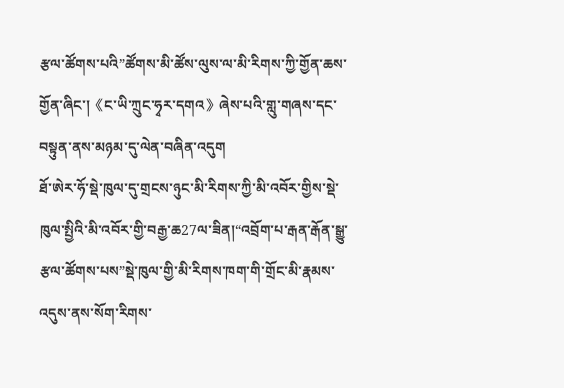རྩལ་ཚོགས་པའི”ཚོགས་མི་ཚོས་ལུས་ལ་མི་རིགས་ཀྱི་གྱོན་ཆས་གྱོན་ཞིང་།《ང་ཡི་ཀྲུང་ཧྭར་དགའ》ཞེས་པའི་གླུ་གཞས་དང་བསྟུན་ནས་མཉམ་དུ་ལེན་བཞིན་འདུག
ཐོ་ཨེར་ཧོ་སྡེ་ཁུལ་དུ་གྲངས་ཉུང་མི་རིགས་ཀྱི་མི་འབོར་གྱིས་སྡེ་ཁུལ་སྤྱིའི་མི་འབོར་གྱི་བརྒྱ་ཆ27ལ་ཟིན།“འབྲོག་པ་རྒན་རྒོན་སྒྱུ་རྩལ་ཚོགས་པས”སྡེ་ཁུལ་གྱི་མི་རིགས་ཁག་གི་གྲོང་མི་རྣམས་འདུས་ནས་སོག་རིགས་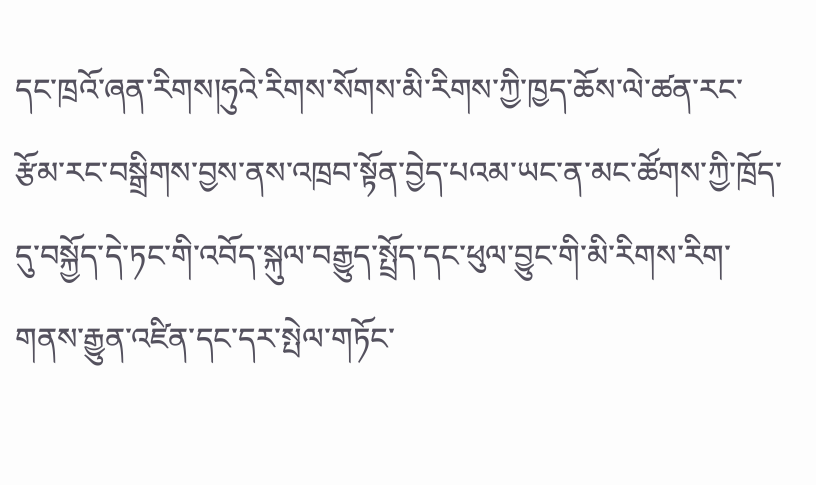དང་ཁྲའོ་ཞན་རིགས།ཧུའེ་རིགས་སོགས་མི་རིགས་ཀྱི་ཁྱད་ཆོས་ལེ་ཚན་རང་རྩོམ་རང་བསྒྲིགས་བྱས་ནས་འཁྲབ་སྟོན་བྱེད་པའམ་ཡང་ན་མང་ཚོགས་ཀྱི་ཁྲོད་དུ་བསྐྱོད་དེ་ཏང་གི་འབོད་སྐུལ་བརྒྱུད་སྤྲོད་དང་ཕུལ་བྱུང་གི་མི་རིགས་རིག་གནས་རྒྱུན་འཛིན་དང་དར་སྤེལ་གཏོང་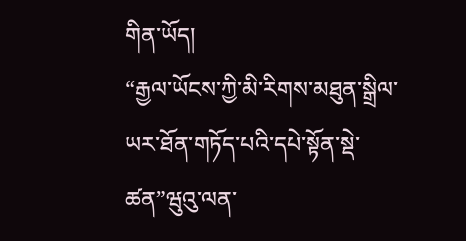གིན་ཡོད།
“རྒྱལ་ཡོངས་ཀྱི་མི་རིགས་མཐུན་སྒྲིལ་ཡར་ཐོན་གཏོད་པའི་དཔེ་སྟོན་སྡེ་ཚན”ཝུའུ་ལན་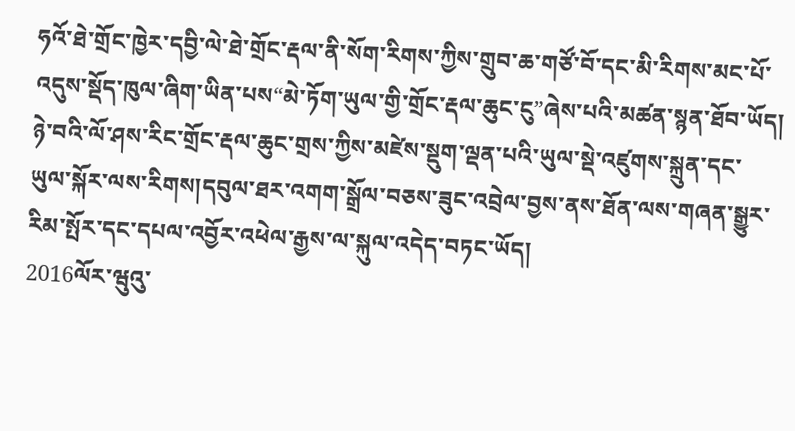ཧའོ་ཐེ་གྲོང་ཁྱེར་དབྱི་ལེ་ཐེ་གྲོང་རྡལ་ནི་སོག་རིགས་ཀྱིས་གྲུབ་ཆ་གཙོ་བོ་དང་མི་རིགས་མང་པོ་འདུས་སྡོད་ཁུལ་ཞིག་ཡིན་པས“མེ་ཏོག་ཡུལ་གྱི་གྲོང་རྡལ་ཆུང་ངུ”ཞེས་པའི་མཚན་སྙན་ཐོབ་ཡོད། ཉེ་བའི་ལོ་ཤས་རིང་གྲོང་རྡལ་ཆུང་གྲས་ཀྱིས་མཛེས་སྡུག་ལྡན་པའི་ཡུལ་སྡེ་འཛུགས་སྐྲུན་དང་ཡུལ་སྐོར་ལས་རིགས།དབུལ་ཐར་འགག་སྒྲོལ་བཅས་ཟུང་འབྲེལ་བྱས་ནས་ཐོན་ལས་གཞན་སྒྱུར་རིམ་སྤོར་དང་དཔལ་འབྱོར་འཕེལ་རྒྱས་ལ་སྐུལ་འདེད་བཏང་ཡོད།
2016ལོར་ཝུའུ་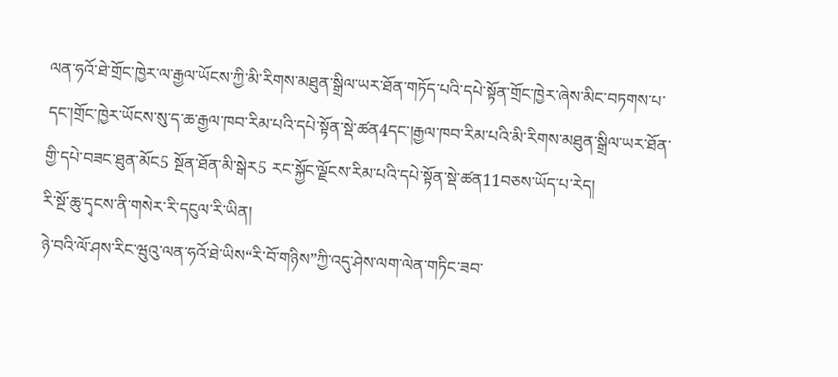ལན་ཧའོ་ཐེ་གྲོང་ཁྱེར་ལ་རྒྱལ་ཡོངས་ཀྱི་མི་རིགས་མཐུན་སྒྲིལ་ཡར་ཐོན་གཏོད་པའི་དཔེ་སྟོན་གྲོང་ཁྱེར་ཞེས་མིང་བཏགས་པ་དང་།གྲོང་ཁྱེར་ཡོངས་སུ་ད་ཆ་རྒྱལ་ཁབ་རིམ་པའི་དཔེ་སྟོན་སྡེ་ཚན4དང་།རྒྱལ་ཁབ་རིམ་པའི་མི་རིགས་མཐུན་སྒྲིལ་ཡར་ཐོན་གྱི་དཔེ་བཟང་ཐུན་མོང5 སྔོན་ཐོན་མི་སྒེར5 རང་སྐྱོང་ལྗོངས་རིམ་པའི་དཔེ་སྟོན་སྡེ་ཚན11བཅས་ཡོད་པ་རེད།
རི་སྔོ་ཆུ་དྭངས་ནི་གསེར་རི་དངུལ་རི་ཡིན།
ཉེ་བའི་ལོ་ཤས་རིང་ཝུའུ་ལན་ཧའོ་ཐེ་ཡིས“རི་བོ་གཉིས”ཀྱི་འདུ་ཤེས་ལག་ལེན་གཏིང་ཟབ་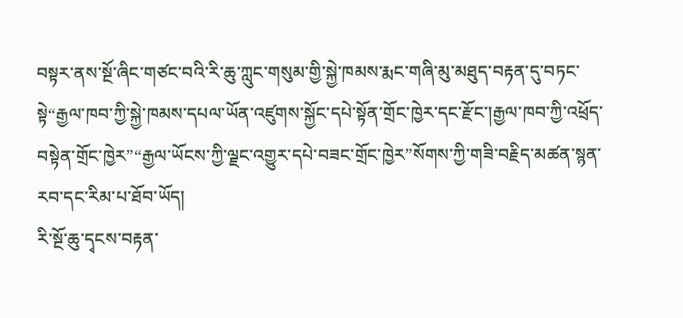བསྟར་ནས་སྔོ་ཞིང་གཙང་བའི་རི་ཆུ་ཀླུང་གསུམ་གྱི་སྐྱེ་ཁམས་རྨང་གཞི་མུ་མཐུད་བརྟན་དུ་བཏང་སྟེ“རྒྱལ་ཁབ་ཀྱི་སྐྱེ་ཁམས་དཔལ་ཡོན་འཛུགས་སྐྱོང་དཔེ་སྟོན་གྲོང་ཁྱེར་དང་རྫོང་།རྒྱལ་ཁབ་ཀྱི་འཕྲོད་བསྟེན་གྲོང་ཁྱེར”“རྒྱལ་ཡོངས་ཀྱི་ལྗང་འགྱུར་དཔེ་བཟང་གྲོང་ཁྱེར”སོགས་ཀྱི་གཟི་བརྗིད་མཚན་སྙན་རབ་དང་རིམ་པ་ཐོབ་ཡོད།
རི་སྔོ་ཆུ་དྭངས་བརྟན་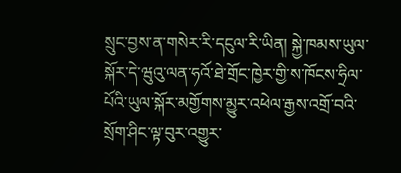སྲུང་བྱས་ན་གསེར་རི་དངུལ་རི་ཡིན། སྐྱེ་ཁམས་ཡུལ་སྐོར་དེ་ཝུའུ་ལན་ཧའོ་ཐེ་གྲོང་ཁྱེར་གྱི་ས་ཁོངས་ཧྲིལ་པོའི་ཡུལ་སྐོར་མགྱོགས་མྱུར་འཕེལ་རྒྱས་འགྲོ་བའི་སྲོག་ཤིང་ལྟ་བུར་འགྱུར་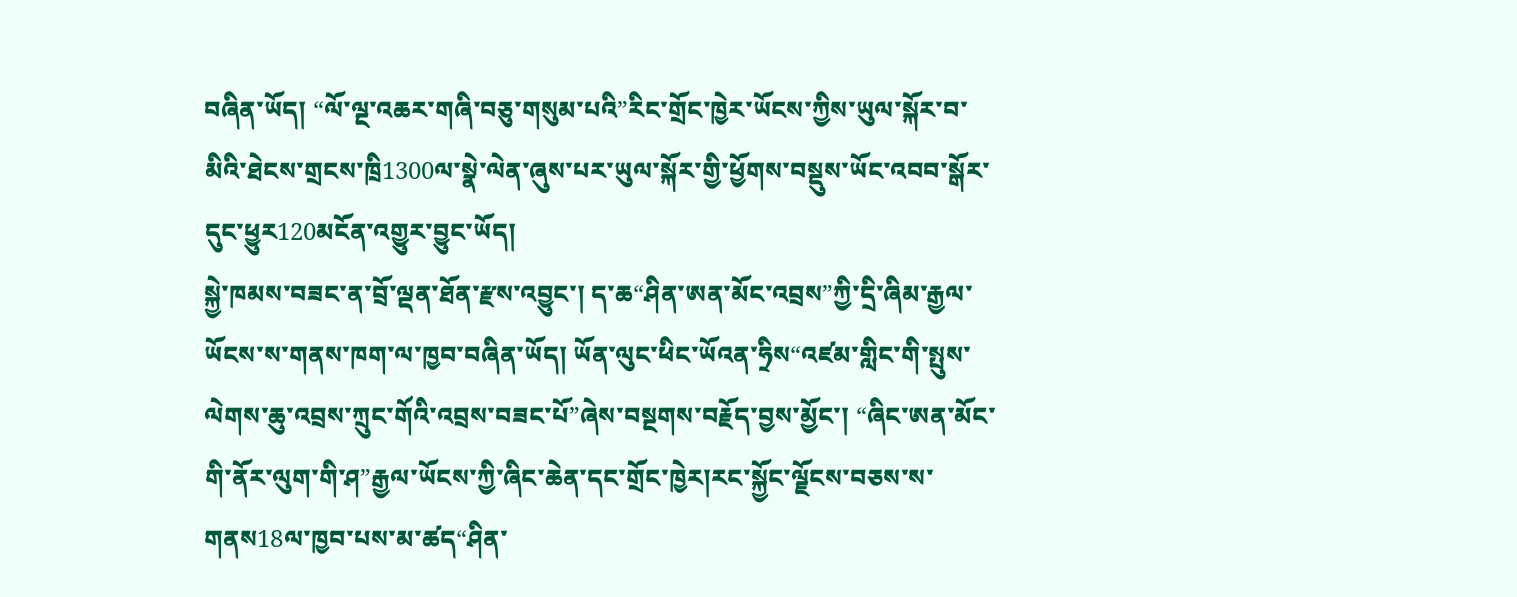བཞིན་ཡོད། “ལོ་ལྔ་འཆར་གཞི་བཅུ་གསུམ་པའི”རིང་གྲོང་ཁྱེར་ཡོངས་ཀྱིས་ཡུལ་སྐོར་བ་མིའི་ཐེངས་གྲངས་ཁྲི1300ལ་སྣེ་ལེན་ཞུས་པར་ཡུལ་སྐོར་གྱི་ཕྱོགས་བསྡུས་ཡོང་འབབ་སྒོར་དུང་ཕྱུར120མངོན་འགྱུར་བྱུང་ཡོད།
སྐྱེ་ཁམས་བཟང་ན་བྲོ་ལྡན་ཐོན་རྫས་འབྱུང་། ད་ཆ“ཤིན་ཨན་མོང་འབྲས”ཀྱི་དྲི་ཞིམ་རྒྱལ་ཡོངས་ས་གནས་ཁག་ལ་ཁྱབ་བཞིན་ཡོད། ཡོན་ལུང་ཕིང་ཡོའན་ཧྲིས“འཛམ་གླིང་གི་སྤུས་ལེགས་ཆུ་འབྲས་ཀྲུང་གོའི་འབྲས་བཟང་པོ”ཞེས་བསྔགས་བརྗོད་བྱས་མྱོང་། “ཞིང་ཨན་མོང་གི་ནོར་ལུག་གི་ཤ”རྒྱལ་ཡོངས་ཀྱི་ཞིང་ཆེན་དང་གྲོང་ཁྱེར།རང་སྐྱོང་ལྗོངས་བཅས་ས་གནས18ལ་ཁྱབ་པས་མ་ཚད“ཤིན་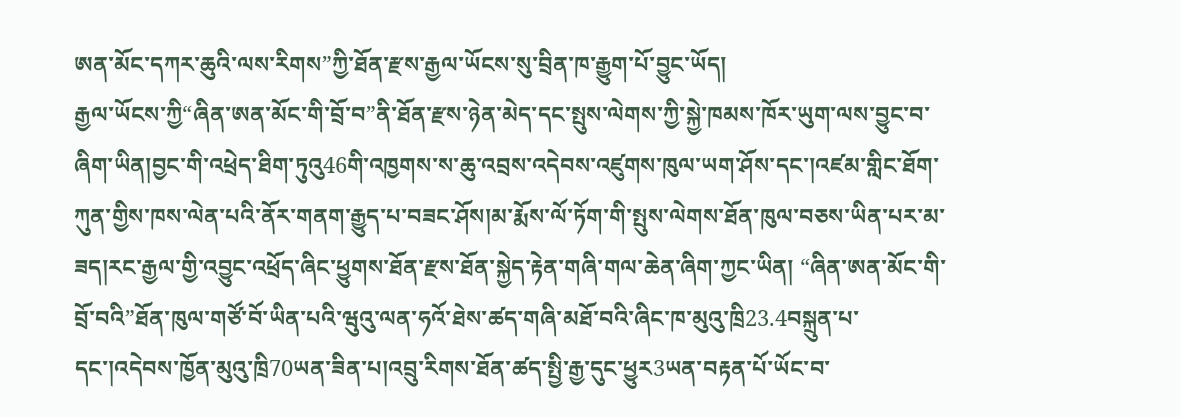ཨན་མོང་དཀར་ཆུའི་ལས་རིགས”ཀྱི་ཐོན་རྫས་རྒྱལ་ཡོངས་སུ་བྲིན་ཁ་རྒྱུག་པོ་བྱུང་ཡོད།
རྒྱལ་ཡོངས་ཀྱི“ཞིན་ཨན་མོང་གི་བྲོ་བ”ནི་ཐོན་རྫས་ཉེན་མེད་དང་སྤུས་ལེགས་ཀྱི་སྐྱེ་ཁམས་ཁོར་ཡུག་ལས་བྱུང་བ་ཞིག་ཡིན།བྱང་གི་འཕྲེད་ཐིག་ཏུའུ46གི་འཁྱགས་ས་ཆུ་འབྲས་འདེབས་འཛུགས་ཁུལ་ཡག་ཤོས་དང་།འཛམ་གླིང་ཐོག་ཀུན་གྱིས་ཁས་ལེན་པའི་ནོར་གནག་རྒྱུད་པ་བཟང་ཤོས།མ་རྨོས་ལོ་ཏོག་གི་སྤུས་ལེགས་ཐོན་ཁུལ་བཅས་ཡིན་པར་མ་ཟད།རང་རྒྱལ་གྱི་འབྱུང་འཕྲོད་ཞིང་ཕྱུགས་ཐོན་རྫས་ཐོན་སྐྱེད་རྟེན་གཞི་གལ་ཆེན་ཞིག་ཀྱང་ཡིན། “ཞིན་ཨན་མོང་གི་བྲོ་བའི”ཐོན་ཁུལ་གཙོ་བོ་ཡིན་པའི་ཝུའུ་ལན་ཧའོ་ཐེས་ཚད་གཞི་མཐོ་བའི་ཞིང་ཁ་མུའུ་ཁྲི23.4བསྐྲུན་པ་དང་།འདེབས་ཁྱོན་མུའུ་ཁྲི70ཡན་ཟིན་པ།འབྲུ་རིགས་ཐོན་ཚད་སྤྱི་རྒྱ་དུང་ཕྱུར3ཡན་བརྟན་པོ་ཡོང་བ་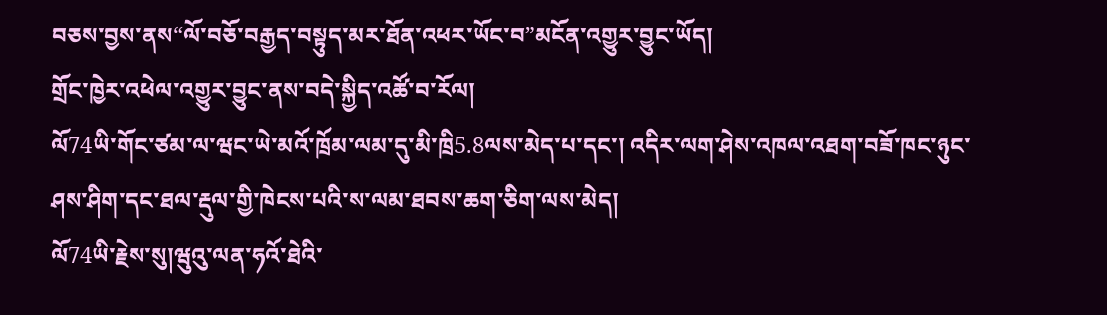བཅས་བྱས་ནས“ལོ་བཅོ་བརྒྱད་བསྟུད་མར་ཐོན་འཕར་ཡོང་བ”མངོན་འགྱུར་བྱུང་ཡོད།
གྲོང་ཁྱེར་འཕེལ་འགྱུར་བྱུང་ནས་བདེ་སྐྱིད་འཚོ་བ་རོལ།
ལོ74ཡི་གོང་ཙམ་ལ་ཝང་ཡེ་མའོ་ཁྲོམ་ལམ་དུ་མི་ཁྲི5.8ལས་མེད་པ་དང་། འདིར་ལག་ཤེས་འཁལ་འཐག་བཟོ་ཁང་ཉུང་ཤས་ཤིག་དང་ཐལ་རྡུལ་གྱི་ཁེངས་པའི་ས་ལམ་ཐབས་ཆག་ཅིག་ལས་མེད།
ལོ74ཡི་རྗེས་སུ།ཝུའུ་ལན་ཧའོ་ཐེའི་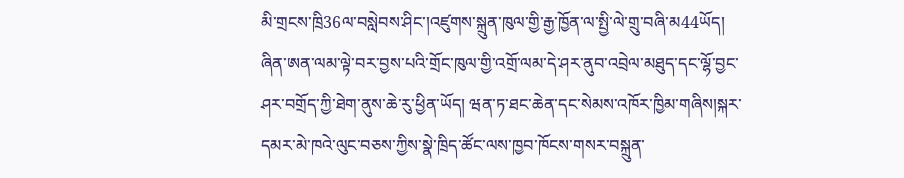མི་གྲངས་ཁྲི36ལ་བསླེབས་ཤིང་།འཛུགས་སྐྲུན་ཁུལ་གྱི་རྒྱ་ཁྱོན་ལ་སྤྱི་ལེ་གྲུ་བཞི་མ44ཡོད། ཞིན་ཨན་ལམ་ལྟེ་བར་བྱས་པའི་གྲོང་ཁུལ་གྱི་འགྲོ་ལམ་དེ་ཤར་ནུབ་འབྲེལ་མཐུད་དང་ལྷོ་བྱང་ཤར་བགྲོད་ཀྱི་ཐེག་ནུས་ཆེ་རུ་ཕྱིན་ཡོད། ཝན་ཏ་ཐང་ཆེན་དང་སེམས་འཁོར་ཁྱིམ་གཞིས།སྐར་དམར་མེ་ཁའེ་ལུང་བཅས་ཀྱིས་སྣེ་ཁྲིད་ཚོང་ལས་ཁྱབ་ཁོངས་གསར་བསྐྲུན་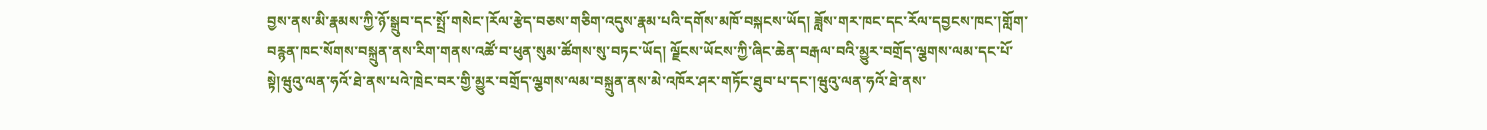བྱས་ནས་མི་རྣམས་ཀྱི་ཉོ་སྒྲུབ་དང་སྤྲོ་གསེང་།རོལ་རྩེད་བཅས་གཅིག་འདུས་རྣམ་པའི་དགོས་མཁོ་བསྐངས་ཡོད། ཟློས་གར་ཁང་དང་རོལ་དབྱངས་ཁང་།གློག་བརྙན་ཁང་སོགས་བསྐྲུན་ནས་རིག་གནས་འཚོ་བ་ཕུན་སུམ་ཚོགས་སུ་བཏང་ཡོད། ལྗོངས་ཡོངས་ཀྱི་ཞིང་ཆེན་བརྒལ་བའི་མྱུར་བགྲོད་ལྕགས་ལམ་དང་པོ་སྟེ།ཝུའུ་ལན་ཧའོ་ཐེ་ནས་པའེ་ཁྲེང་བར་གྱི་མྱུར་བགྲོད་ལྕགས་ལམ་བསྐྲུན་ནས་མེ་འཁོར་ཤར་གཏོང་ཐུབ་པ་དང་།ཝུའུ་ལན་ཧའོ་ཐེ་ནས་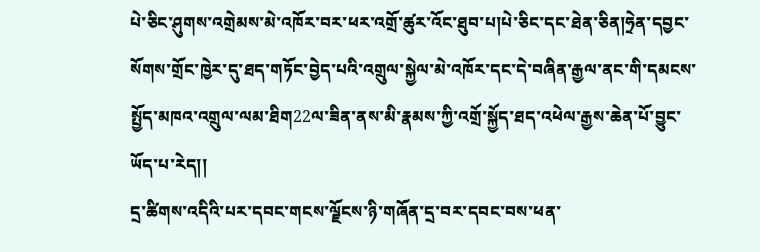པེ་ཅིང་ཤུགས་འགྲེམས་མེ་འཁོར་བར་ཕར་འགྲོ་ཚུར་འོང་ཐུབ་པ།པེ་ཅིང་དང་ཐེན་ཅིན།ཧྲེན་དབྱང་སོགས་གྲོང་ཁྱེར་དུ་ཐད་གཏོང་བྱེད་པའི་འགྲུལ་སྐྱེལ་མེ་འཁོར་དང་དེ་བཞིན་རྒྱལ་ནང་གི་དམངས་སྤྱོད་མཁའ་འགྲུལ་ལམ་ཐིག22ལ་ཟིན་ནས་མི་རྣམས་ཀྱི་འགྲོ་སྐྱོད་ཐད་འཕེལ་རྒྱས་ཆེན་པོ་བྱུང་ཡོད་པ་རེད།།
དྲ་ཚིགས་འདིའི་པར་དབང་གངས་ལྗོངས་ཉི་གཞོན་དྲ་བར་དབང་བས་ཕན་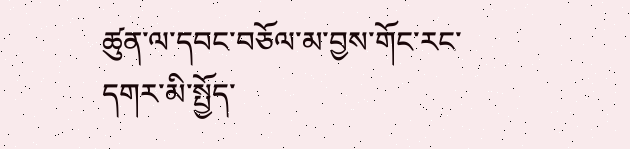ཚུན་ལ་དབང་བཅོལ་མ་བྱས་གོང་རང་དགར་མི་སྤྱོད་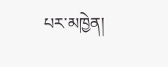པར་མཁྱེན།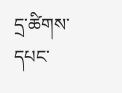དྲ་ཚིགས་དཔང་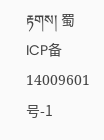རྟགས། 蜀ICP备14009601号-1